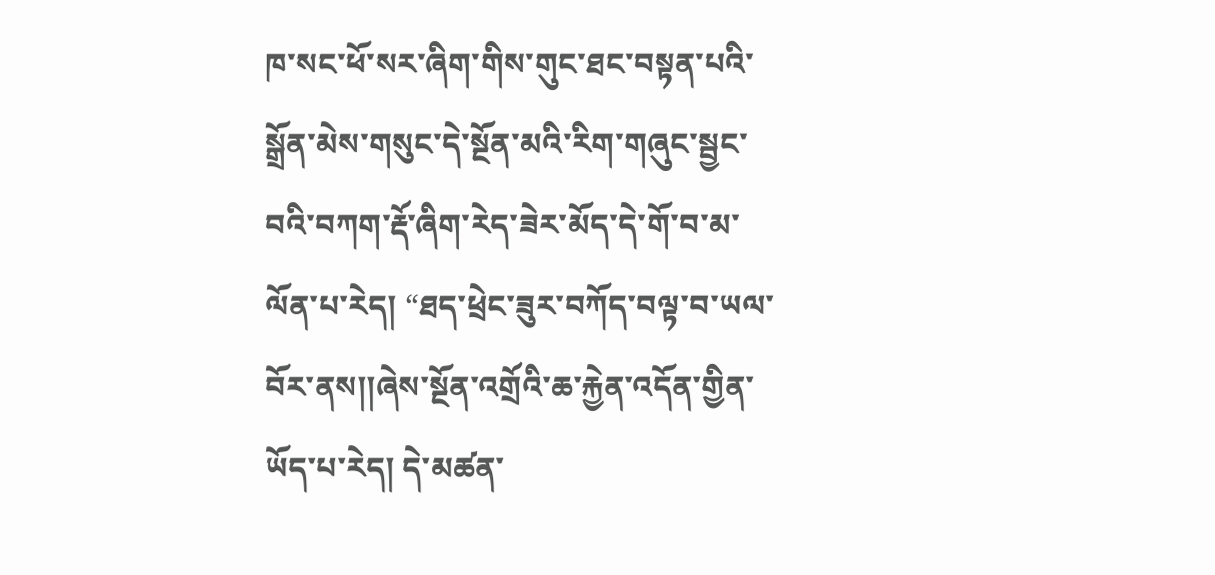ཁ་སང་ཕོ་སར་ཞིག་གིས་གུང་ཐང་བསྟན་པའི་སྒྲོན་མེས་གསུང་དེ་སྔོན་མའི་རིག་གཞུང་སྦྱང་བའི་བཀག་རྡོ་ཞིག་རེད་ཟེར་མོད་དེ་གོ་བ་མ་ལོན་པ་རེད། “ཐད་ཕྲེང་ཟུར་བཀོད་བལྟ་བ་ཡལ་བོར་ནས།།ཞེས་སྔོན་འགྲོའི་ཆ་རྐྱེན་འདོན་གྱིན་ཡོད་པ་རེད། དེ་མཚན་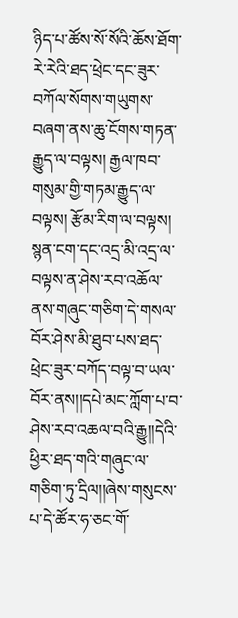ཉིད་པ་ཚོས་སོ་སོའི་ཆོས་ཐོག་རེ་རེའི་ཐད་ཕྲེང་དང་ཟུར་བཀོལ་སོགས་གཡུགས་བཞག་ནས་ཆུ་ངོགས་གཏན་རྒྱུད་ལ་བལྟས། རྒྱལ་ཁབ་གསུམ་གྱི་གཏམ་རྒྱུད་ལ་བལྟས། རྩོམ་རིག་ལ་བལྟས། སྙན་ངག་དང་འདྲ་མི་འདྲ་ལ་བལྟས་ན་ཤེས་རབ་འཆོལ་ནས་གཞུང་གཅིག་དེ་གསལ་བོར་ཤེས་མི་ཐུབ་པས་ཐད་ཕྲེང་ཟུར་བཀོད་བལྟ་བ་ཡལ་བོར་ནས།།དཔེ་མང་ཀློག་པ་བ་ཤེས་རབ་འཆལ་བའི་རྒྱུ།།དེའི་ཕྱིར་ཐད་གའི་གཞུང་ལ་གཅིག་ཏུ་དྲིལ།།ཞེས་གསུངས་པ་དེ་ཚོར་ཧ་ཅང་གོ་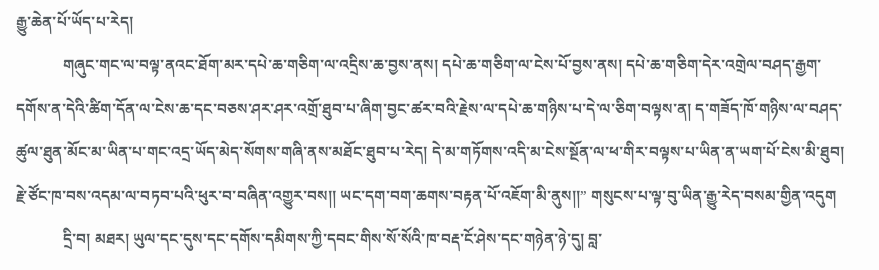རྒྱུ་ཆེན་པོ་ཡོད་པ་རེད།
            གཞུང་གང་ལ་བལྟ་ནའང་ཐོག་མར་དཔེ་ཆ་གཅིག་ལ་འདྲིས་ཆ་བྱས་ནས། དཔེ་ཆ་གཅིག་ལ་ངེས་པོ་བྱས་ནས། དཔེ་ཆ་གཅིག་དེར་འགྲེལ་བཤད་རྒྱག་དགོས་ན་དེའི་ཚིག་དོན་ལ་ངེས་ཆ་དང་བཅས་ཤར་ཤར་འགྲོ་ཐུབ་པ་ཞིག་བྱང་ཚར་བའི་རྗེས་ལ་དཔེ་ཆ་གཉིས་པ་དེ་ལ་ཅིག་བལྟས་ན། ད་གཟོད་ཁོ་གཉིས་ལ་བཤད་ཚུལ་ཐུན་མོང་མ་ཡིན་པ་གང་འདྲ་ཡོད་མེད་སོགས་གཞི་ནས་མཐོང་ཐུབ་པ་རེད། དེ་མ་གཏོགས་འདི་མ་ངེས་སྔོན་ལ་ཕ་གིར་བལྟས་པ་ཡིན་ན་ཡག་པོ་ངེས་མི་ཐུབ། རྗེ་ཙོང་ཁ་བས་འདམ་ལ་བཏབ་པའི་ཕུར་བ་བཞིན་འགྱུར་བས།། ཡང་དག་བག་ཆགས་བརྟན་པོ་འཇོག་མི་ནུས།།” གསུངས་པ་ལྟ་བུ་ཡིན་རྒྱུ་རེད་བསམ་གྱིན་འདུག
            དྲི་བ། མཐར། ཡུལ་དང་དུས་དང་དགོས་དམིགས་ཀྱི་དབང་གིས་སོ་སོའི་ཁ་བརྡ་ངོ་ཤེས་དང་གཉེན་ཉེ་དུ། བླ་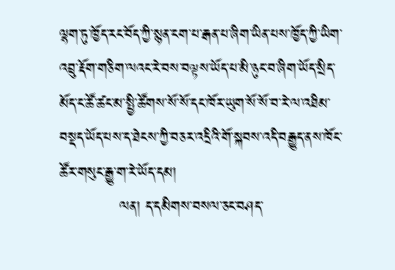ལྷག་ཏུ་ཁྱོད་རང་བོད་ཀྱི་སྙན་ངག་པ་རྒན་པ་ཞིག་ཡིན་པས་ཁྱོད་ཀྱི་ཡིག་འབྲུ་རྡོག་གཅིག་ལའང་རེ་བས་བལྟས་ཡོད་པ་མི་ཉུང་བ་ཞིག་ཡོད་སྲིད་མོད་ང་ཚོ་ཚང་མ་སྤྱི་ཚོགས་སོ་སོ་དང་ཁོར་ཡུག་སོ་སོ་བ་རེ་ལ་འཐིམ་བསྡད་ཡོད་པས་ད་ཐེངས་ཀྱི་བཅར་འདྲིའི་གོ་སྐབས་འདི་བརྒྱུད་ནས་ཁོང་ཚོར་གསུང་རྒྱུ་ག་རེ་ཡོད་དམ།
            ལན། ད་དམིགས་བསལ་ཅང་བཤད་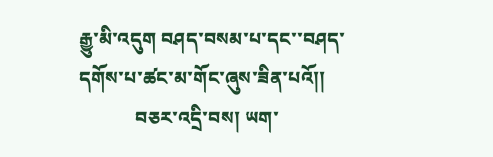རྒྱུ་མི་འདུག བཤད་བསམ་པ་དང་་བཤད་དགོས་པ་ཚང་མ་གོང་ཞུས་ཟིན་པའོ།།
            བཅར་འདྲི་བས། ཡག་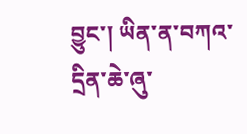བྱུང་། ཡིན་ན་བཀའ་དྲིན་ཆེ་ཞུ་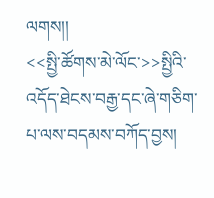ལགས།།
<<སྤྱི་ཚོགས་མེ་ལོང་>>སྤྱིའི་འདོད་ཐེངས་བརྒྱ་དང་ཞེ་གཅིག་པ་ལས་བདམས་བཀོད་བྱས།